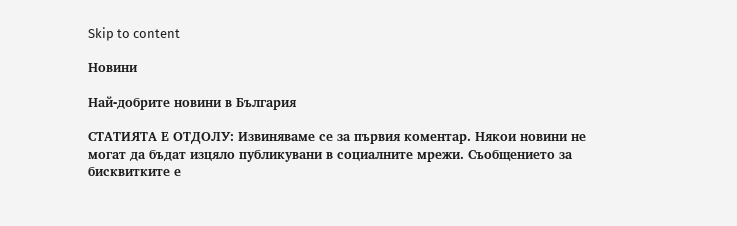Skip to content

Новини

Най-добрите новини в България

СТАТИЯТА Е ОТДОЛУ: Извиняваме се за първия коментар. Някои новини не могат да бъдат изцяло публикувани в социалните мрежи. Съобщението за бисквитките е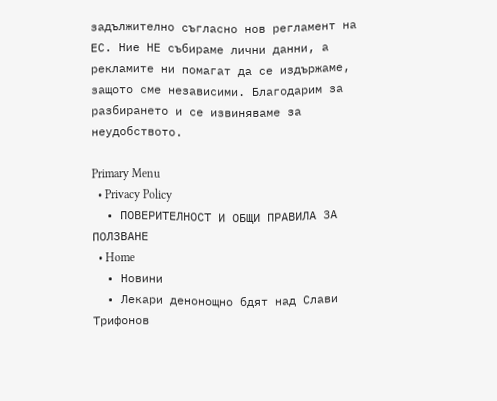задължително съгласно нов регламент на ЕС. Ние НЕ събираме лични данни, а рекламите ни помагат да се издържаме, защото сме независими. Благодарим за разбирането и се извиняваме за неудобството.

Primary Menu
  • Privacy Policy
  • ПОВЕРИТЕЛНОСТ И ОБЩИ ПРАВИЛА ЗА ПОЛЗВАНЕ
  • Home
  • Новини
  • Лекари денонощно бдят над Слави Трифонов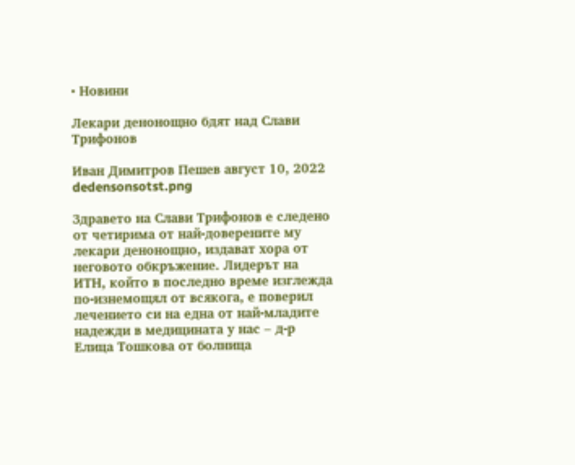• Новини

Лекари денонощно бдят над Слави Трифонов

Иван Димитров Пешев август 10, 2022
dedensonsotst.png

Здравето на Слави Трифонов е следено от четирима от най-доверените му лекари денонощно, издават хора от неговото обкръжение. Лидерът на ИТН, който в последно време изглежда по-изнемощял от всякога, е поверил лечението си на една от най-младите надежди в медицината у нас – д-р Елица Тошкова от болница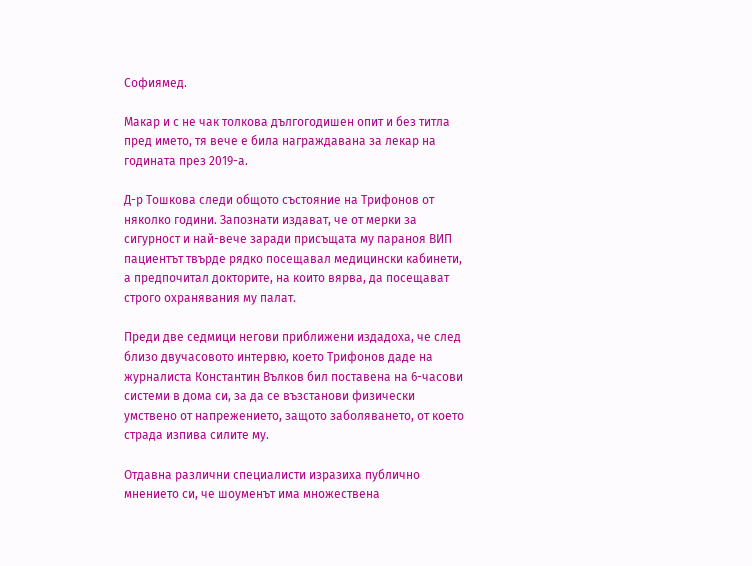Софиямед.

Макар и с не чак толкова дългогодишен опит и без титла пред името, тя вече е била награждавана за лекар на годината през 2019-а.

Д-р Тошкова следи общото състояние на Трифонов от няколко години. Запознати издават, че от мерки за сигурност и най-вече заради присъщата му параноя ВИП пациентът твърде рядко посещавал медицински кабинети, а предпочитал докторите, на които вярва, да посещават строго охранявания му палат.

Преди две седмици негови приближени издадоха, че след близо двучасовото интервю, което Трифонов даде на журналиста Константин Вълков бил поставена на 6-часови системи в дома си, за да се възстанови физически умствено от напрежението, защото заболяването, от което страда изпива силите му.

Отдавна различни специалисти изразиха публично мнението си, че шоуменът има множествена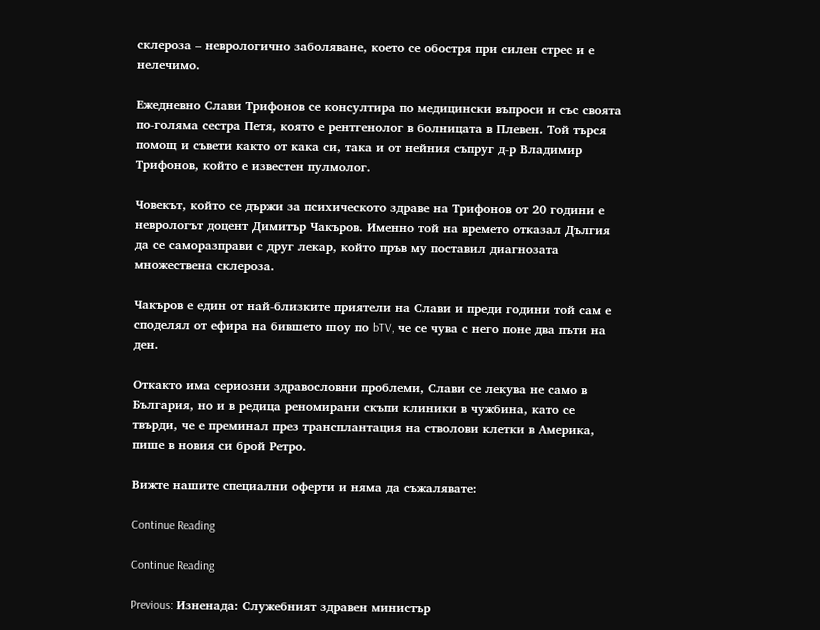склероза – неврологично заболяване, което се обостря при силен стрес и е нелечимо.

Ежедневно Слави Трифонов се консултира по медицински въпроси и със своята по-голяма сестра Петя, която е рентгенолог в болницата в Плевен. Той търся помощ и съвети както от кака си, така и от нейния съпруг д-р Владимир Трифонов, който е известен пулмолог.

Човекът, който се държи за психическото здраве на Трифонов от 20 години е неврологът доцент Димитър Чакъров. Именно той на времето отказал Дългия да се саморазправи с друг лекар, който пръв му поставил диагнозата множествена склероза.

Чакъров е един от най-близките приятели на Слави и преди години той сам е споделял от ефира на бившето шоу по bTV, че се чува с него поне два пъти на ден.

Откакто има сериозни здравословни проблеми, Слави се лекува не само в България, но и в редица реномирани скъпи клиники в чужбина, като се твърди, че е преминал през трансплантация на стволови клетки в Америка, пише в новия си брой Ретро.

Вижте нашите специални оферти и няма да съжалявате:

Continue Reading

Continue Reading

Previous: Изненада: Служебният здравен министър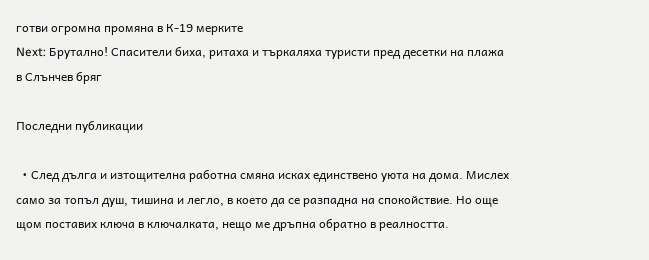готви огромна промяна в К-19 мерките
Next: Брутално! Спасители биха, ритаха и търкаляха туристи пред десетки на плажа в Слънчев бряг

Последни публикации

  • След дълга и изтощителна работна смяна исках единствено уюта на дома. Мислех само за топъл душ, тишина и легло, в което да се разпадна на спокойствие. Но още щом поставих ключа в ключалката, нещо ме дръпна обратно в реалността.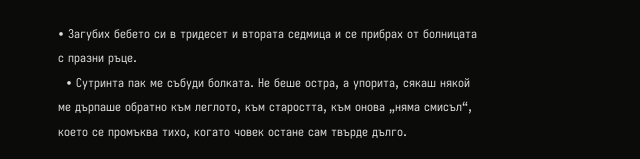• Загубих бебето си в тридесет и втората седмица и се прибрах от болницата с празни ръце.
  • Сутринта пак ме събуди болката. Не беше остра, а упорита, сякаш някой ме дърпаше обратно към леглото, към старостта, към онова „няма смисъл“, което се промъква тихо, когато човек остане сам твърде дълго.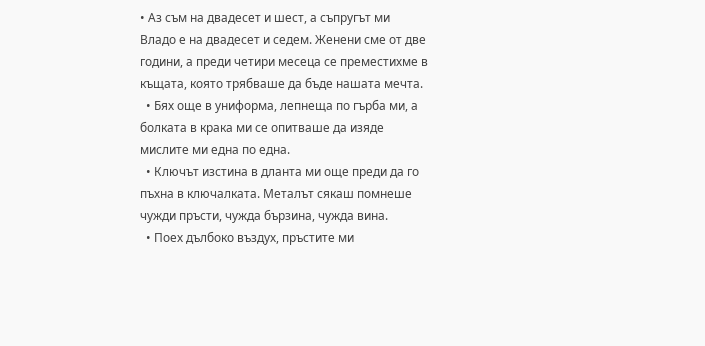• Аз съм на двадесет и шест, а съпругът ми Владо е на двадесет и седем. Женени сме от две години, а преди четири месеца се преместихме в къщата, която трябваше да бъде нашата мечта.
  • Бях още в униформа, лепнеща по гърба ми, а болката в крака ми се опитваше да изяде мислите ми една по една.
  • Ключът изстина в дланта ми още преди да го пъхна в ключалката. Металът сякаш помнеше чужди пръсти, чужда бързина, чужда вина.
  • Поех дълбоко въздух, пръстите ми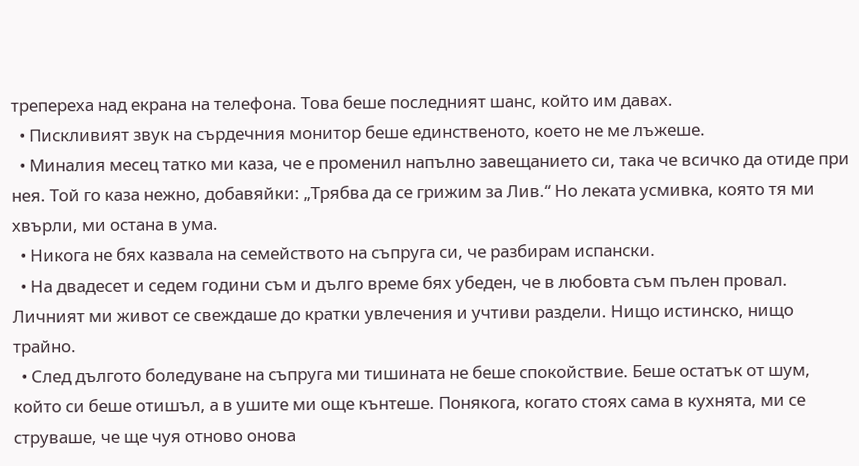трепереха над екрана на телефона. Това беше последният шанс, който им давах.
  • Пискливият звук на сърдечния монитор беше единственото, което не ме лъжеше.
  • Миналия месец татко ми каза, че е променил напълно завещанието си, така че всичко да отиде при нея. Той го каза нежно, добавяйки: „Трябва да се грижим за Лив.“ Но леката усмивка, която тя ми хвърли, ми остана в ума.
  • Никога не бях казвала на семейството на съпруга си, че разбирам испански.
  • На двадесет и седем години съм и дълго време бях убеден, че в любовта съм пълен провал. Личният ми живот се свеждаше до кратки увлечения и учтиви раздели. Нищо истинско, нищо трайно.
  • След дългото боледуване на съпруга ми тишината не беше спокойствие. Беше остатък от шум, който си беше отишъл, а в ушите ми още кънтеше. Понякога, когато стоях сама в кухнята, ми се струваше, че ще чуя отново онова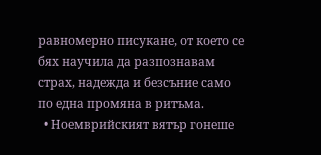равномерно писукане, от което се бях научила да разпознавам страх, надежда и безсъние само по една промяна в ритъма.
  • Ноемврийският вятър гонеше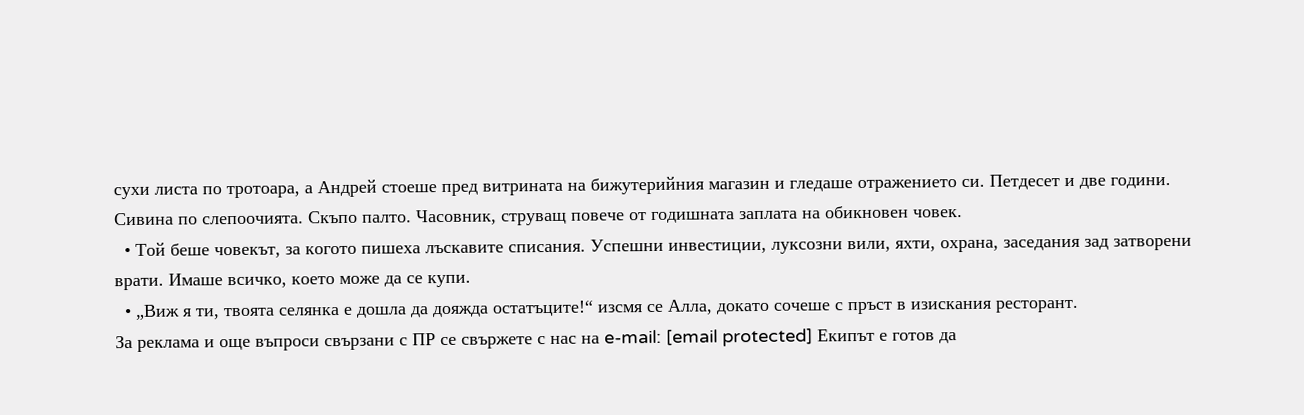сухи листа по тротоара, а Андрей стоеше пред витрината на бижутерийния магазин и гледаше отражението си. Петдесет и две години. Сивина по слепоочията. Скъпо палто. Часовник, струващ повече от годишната заплата на обикновен човек.
  • Той беше човекът, за когото пишеха лъскавите списания. Успешни инвестиции, луксозни вили, яхти, охрана, заседания зад затворени врати. Имаше всичко, което може да се купи.
  • „Виж я ти, твоята селянка е дошла да дояжда остатъците!“ изсмя се Алла, докато сочеше с пръст в изискания ресторант.
За реклама и още въпроси свързани с ПР се свържете с нас на e-mail: [email protected] Екипът е готов да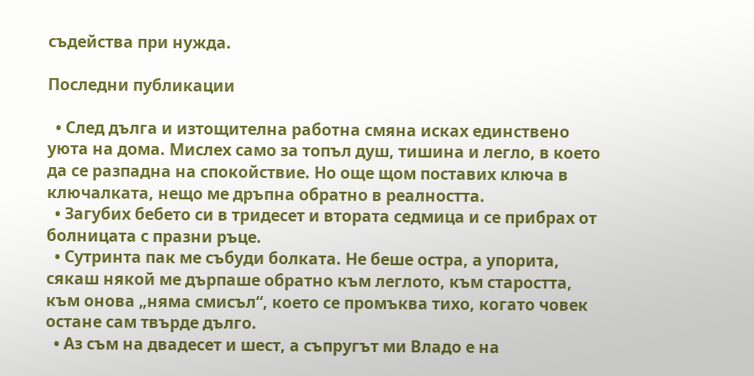съдейства при нужда.

Последни публикации

  • След дълга и изтощителна работна смяна исках единствено уюта на дома. Мислех само за топъл душ, тишина и легло, в което да се разпадна на спокойствие. Но още щом поставих ключа в ключалката, нещо ме дръпна обратно в реалността.
  • Загубих бебето си в тридесет и втората седмица и се прибрах от болницата с празни ръце.
  • Сутринта пак ме събуди болката. Не беше остра, а упорита, сякаш някой ме дърпаше обратно към леглото, към старостта, към онова „няма смисъл“, което се промъква тихо, когато човек остане сам твърде дълго.
  • Аз съм на двадесет и шест, а съпругът ми Владо е на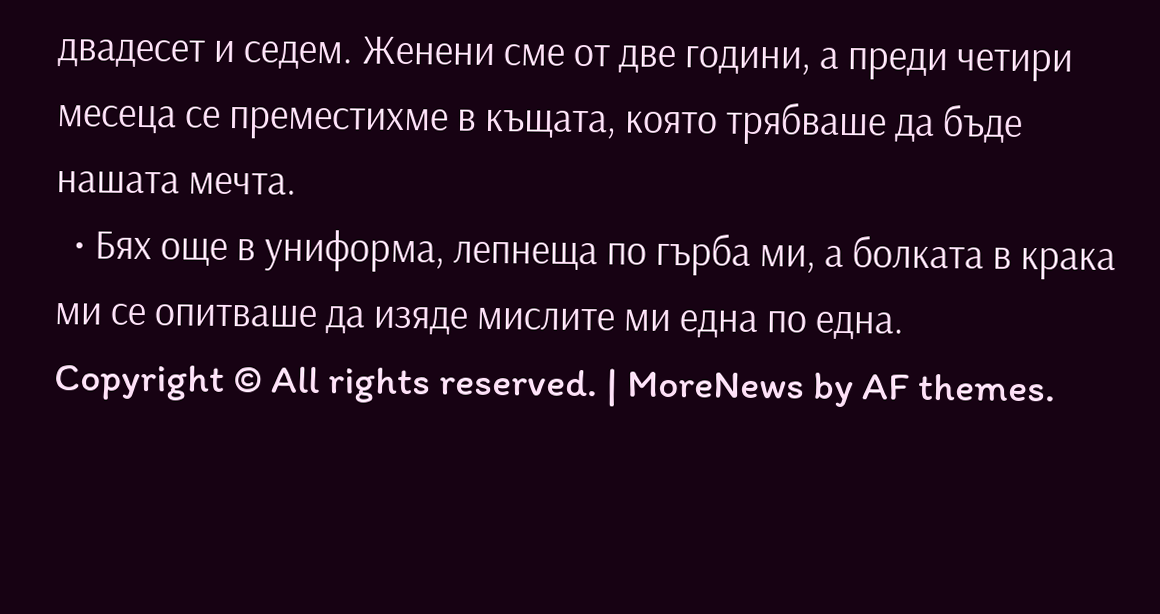двадесет и седем. Женени сме от две години, а преди четири месеца се преместихме в къщата, която трябваше да бъде нашата мечта.
  • Бях още в униформа, лепнеща по гърба ми, а болката в крака ми се опитваше да изяде мислите ми една по една.
Copyright © All rights reserved. | MoreNews by AF themes.